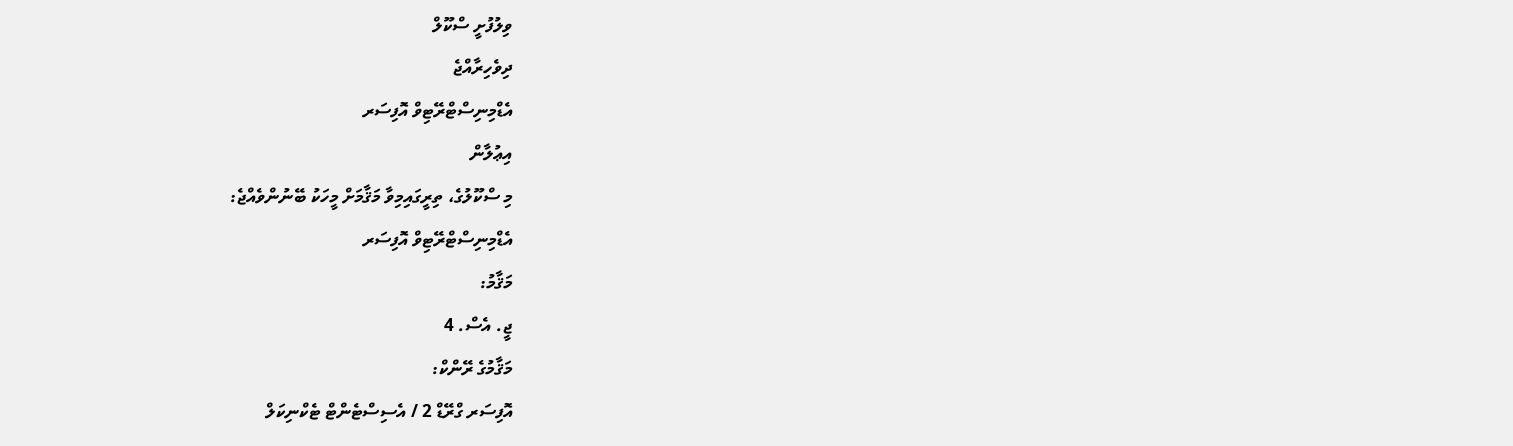ވިލުފުށީ ސްކޫލް
ދިވެހިރާއްޖެ
އެޑްމިނިސްޓްރޭޓިވް އޮފިސަރ
އިޢުލާން
މި ސްކޫލުގެ، ތިރީގައިމިވާ މަޤާމަށް މީހަކު ބޭނުންވެއްޖެ:
އެޑްމިނިސްޓްރޭޓިވް އޮފިސަރ
މަޤާމު:
ޖީ. އެސް. 4
މަޤާމުގެ ރޭންކް:
އޮފިސަރ ގްރޭޑް 2 / އެސިސްޓެންޓް ޓެކްނިކަލް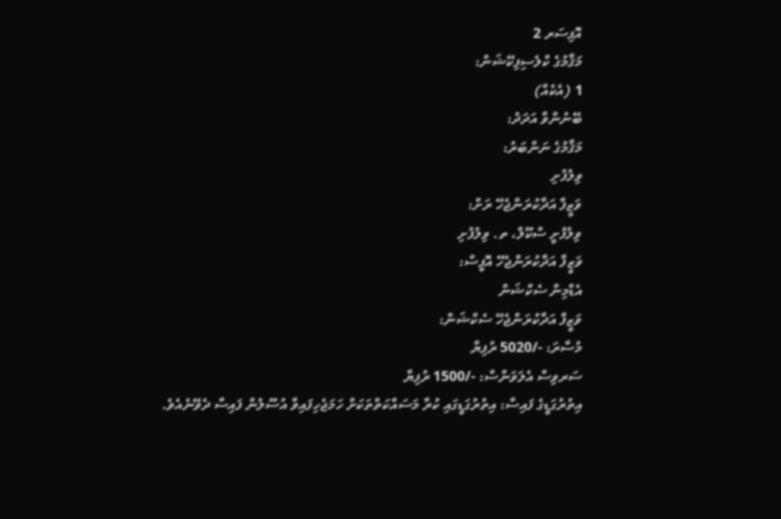އޮފިސަރ 2
މަޤާމުގެ ކްލެސިފިކޭޝަން:
1 (އެކެއް)
ބޭނުންވާ އަދަދު:
މަޤާމުގެ ނަންބަރު:
ވިލުފުށި
ވަޒީފާ އަދާކުރަންޖެހޭ ރަށް:
ވިލުފުށީ ސްކޫލް، ތ. ވިލުފުށި
ވަޒީފާ އަދާކުރަންޖެހޭ އޮފީސް:
އެޑްމިން ސެކްޝަން
ވަޒީފާ އަދާކުރަންޖެހޭ ސެކްޝަން:
މުސާރަ: -/5020 ރުފިޔާ
ސަރވިސް އެލަވަންސް: -/1500 ރުފިޔާ
އިތުރުގަޑީގެ ފައިސާ: އިތުރުގަޑީގައި ކުރާ މަސައްކަތްތަކަށް ހަމަޖެހިފައިވާ އުސޫލުން ފައިސާ ދެވޭނެއެވެ.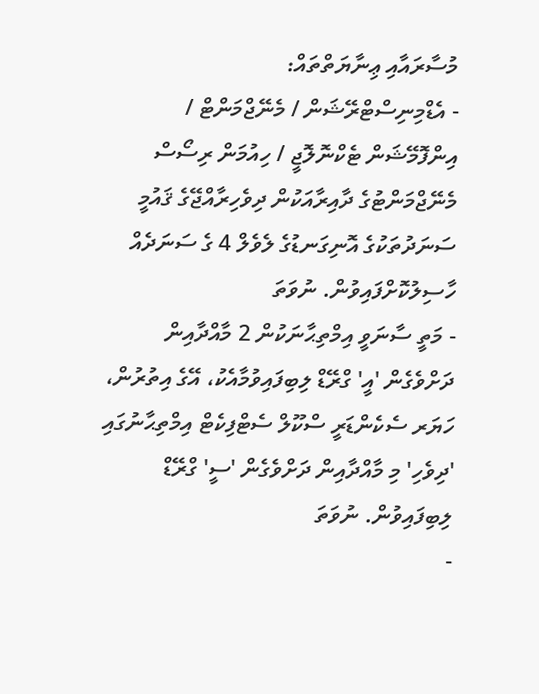މުސާރައާއި ޢިނާޔަތްތައް:
- އެޑްމިނިސްޓްރޭޝަން / މެނޭޖްމަންޓް / އިންފޮމޭޝަން ޓެކްނޮލޮޖީ / ހިއުމަން ރިސޯސް މެނޭޖްމަންޓުގެ ދާއިރާއަކުން ދިވެހިރާއްޖޭގެ ޤައުމީ ސަނަދުތަކުގެ އޮނިގަނޑުގެ ލެވެލް 4 ގެ ސަނަދެއް ހާސިލުކޮށްފައިވުން. ނުވަތަ
- މަތީ ސާނަވީ އިމްތިޙާނަކުން 2 މާއްދާއިން ދަށްވެގެން 'އީ' ގްރޭޑް ލިބިފައިވުމާއެކު، އޭގެ އިތުރުން، ހަޔަރ ސެކެންޑަރީ ސްކޫލް ސެޓްފިކެޓް އިމްތިޙާނުގައި 'ދިވެހި' މި މާއްދާއިން ދަށްވެގެން 'ސީ' ގްރޭޑް ލިބިފައިވުން. ނުވަތަ
-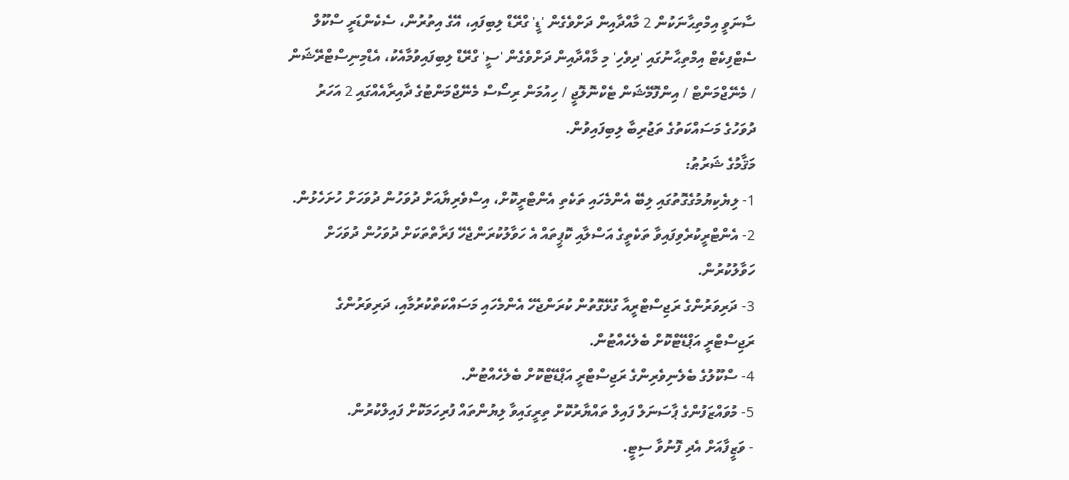ސާނަވީ އިމްތިޙާނަކުން 2 މާއްދާއިން ދަށްވެގެން 'ޑީ' ގްރޭޑް ލިބިފައި، އޭގެ އިތުރުން، ސެކެންޑަރީ ސްކޫލް ސެޓްފިކެޓް އިމްތިޙާނުގައި 'ދިވެހި' މި މާއްދާއިން ދަށްވެގެން 'ސީ' ގްރޭޑް ލިބިފައިވުމާއެކު، އެޑްމިނިސްޓްރޭޝަން / މެނޭޖްމަންޓް / އިންފޮމޭޝަން ޓެކްނޮލޮޖީ / ހިއުމަން ރިސޯސް މެނޭޖްމަންޓުގެ ދާއިރާއެއްގައި 2 އަހަރު ދުވަހުގެ މަސައްކަތުގެ ތަޖުރިބާ ލިބިފައިވުން.
މަޤާމުގެ ޝަރުޠު:
1- ލިޔެކިޔުމުގެގޮތުގައި ލިބޭ އެންމެހައި ތަކެތި އެންޓްރީކޮށް، އިސްވެރިޔާއަށް ދުވަހުން ދުވަހަށް ހުށަހެޅުން.
2- އެންޓްރީކުރެވިފައިވާ ތަކެތީގެ އަސްލާއި ކޮޕީތައް އެ ހަވާލުކުރަންޖެހޭ ފަރާތްތަކަށް ދުވަހުން ދުވަހަށް ހަވާލުކުރުން.
3- ދަރިވަރުންގެ ރަޖިސްޓްރީއާ ގުޅޭގޮތުން ކުރަންޖެހޭ އެންމެހައި މަސައްކަތްކުރުމާއި، ދަރިވަރުންގެ ރަޖިސްޓްރީ އަޕްޑޭޓްކޮށް ބެލެހެއްޓުން.
4- ސްކޫލުގެ ބެލެނިވެރިންގެ ރަޖިސްޓްރީ އަޕްޑޭޓްކޮށް ބެލެހެއްޓުން.
5- މުވައްޒަފުންގެ ޕާސަނަލް ފައިލް ތައްޔާރުކޮށް ތިރީގައިވާ ލިޔުންތައް ފުރިހަމަކޮށް ފައިލްކުރުން.
- ވަޒީފާއަށް އެދި ފޮނުވާ ސިޓީ.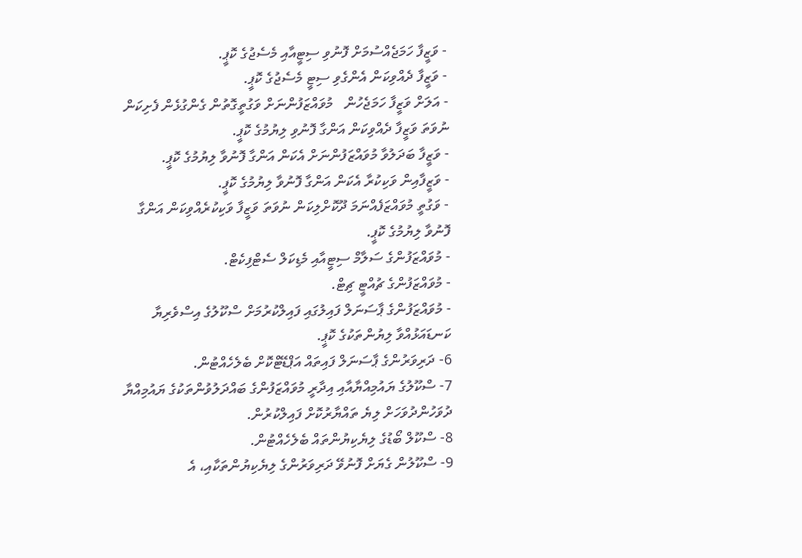- ވަޒީފާ ހަމަޖެއްސުމަށް ފޮނުވި ސިޓީއާއި މެސެޖުގެ ކޮޕީ.
- ވަޒީފާ ދެއްވިކަން އެންގެވި ސިޓީ މެސެޖުގެ ކޮޕީ.
- އަލަށް ވަޒީފާ ހަމަޖެހުން   މުވައްޒަފުންނަށް ވަގުތީގޮތުން ގެންގުޅެން ފެށިކަން ނުވަތަ ވަޒީފާ ދެއްވިކަން އަންގާ ފޮނުވި ލިޔުމުގެ ކޮޕީ.
- ވަޒީފާ ބަދަލުވާ މުވައްޒަފުންނަށް އެކަން އަންގާ ފޮނުވާ ލިޔުމުގެ ކޮޕީ.
- ވަޒީފާއިން ވަކިކުރާ އެކަން އަންގާ ފޮނުވާ ލިޔުމުގެ ކޮޕީ.
- ވަގުތީ މުވައްޒަފެއްނަމަ ދޫކޮށްލިކަން ނުވަތަ ވަޒީފާ ވަކިކުރެއްވިކަން އަންގާ ފޮނުވާ ލިޔުމުގެ ކޮޕީ.
- މުވައްޒަފުންގެ ސަލާމް ސިޓީއާއި މެޑިކަލް ސެޓްފިކެޓް.
- މުވައްޒަފުންގެ ޗުއްޓީ ޗިޓް.
- މުވައްޒަފުންގެ ޕާސަނަލް ފައިލުގައި ފައިލްކުރުމަށް ސްކޫލުގެ އިސްވެރިޔާ ކަނޑައަޅުއްވާ ލިޔުންތަކުގެ ކޮޕީ.
6- ދަރިވަރުންގެ ޕާސަނަލް ފައިތައް އަޕްޑޭޓްކޮށް ބެލެހެއްޓުން.
7- ސްކޫލުގެ ޔައުމިއްޔާއާއި އިދާރީ މުވައްޒަފުންގެ ބައްދަލުވުންތަކުގެ ޔައުމިއްޔާ ދުވަހުންދުވަހަށް ލިޔެ ތައްޔާރުކޮށް ފައިލްކުރުން.
8- ސްކޫލް ބޯޑުގެ ލިޔެކިޔުންތައް ބެލެހެއްޓުން.
9- ސްކޫލުން ގެޔަށް ފޮނުވޭ ދަރިވަރުންގެ ލިޔެކިޔުންތަކާއި، އެ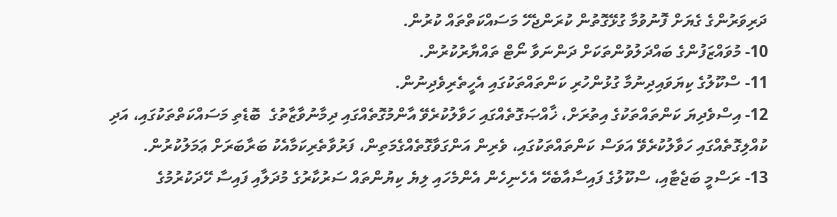ދަރިވަރުންގެ ގެޔަށް ފޮނުވުމާ ގުޅޭގޮތުން ކުރަންޖެހޭ މަސައްކަތްތައް ކުރުން.
10- މުވައްޒަފުންގެ ބައްދަލުވުންތަކަށް ދަންނަވާ ނޯޓް ތައްޔާރުކުރުން.
11- ސްކޫލުގެ ކިޔަވައިދިނުމާ ގުޅުންހުރި ކަންތައްތަކުގައި އެހީތެރިވެދިނުން.
12- އިސްވެދިޔަ ކަންތައްތަކުގެ އިތުރަށް، ޚާއްޞަގޮތެއްގައި ހަވާލުކުރެވޭ އާންމުގޮތެއްގައި ދިމާނުވާޒާތުގެ  ބޮޑެތި މަސައްކަތްތަކުގައި، އަދި ކުއްލިގޮތެއްގައި ހަވާލުކުރެވޭ އަވަސް ކަންތައްތަކުގައި، ވެރިން އަންގަވާގޮތެއްގެމަތިން، ފަރުވާތެރިކަމާއެކު ބަރާބަރަށް ޢަމަލުކުރުން.
13- ރަސްމީ ބަޖެޓާއި، ސްކޫލުގެ ފައިސާއާބެހޭ އެހެނިހެން އެންމެހައި ލިޔެ ކިޔުންތައް ސަރުކާރުގެ މުދަލާއި ފައިސާ ހޭދަކުރުމުގެ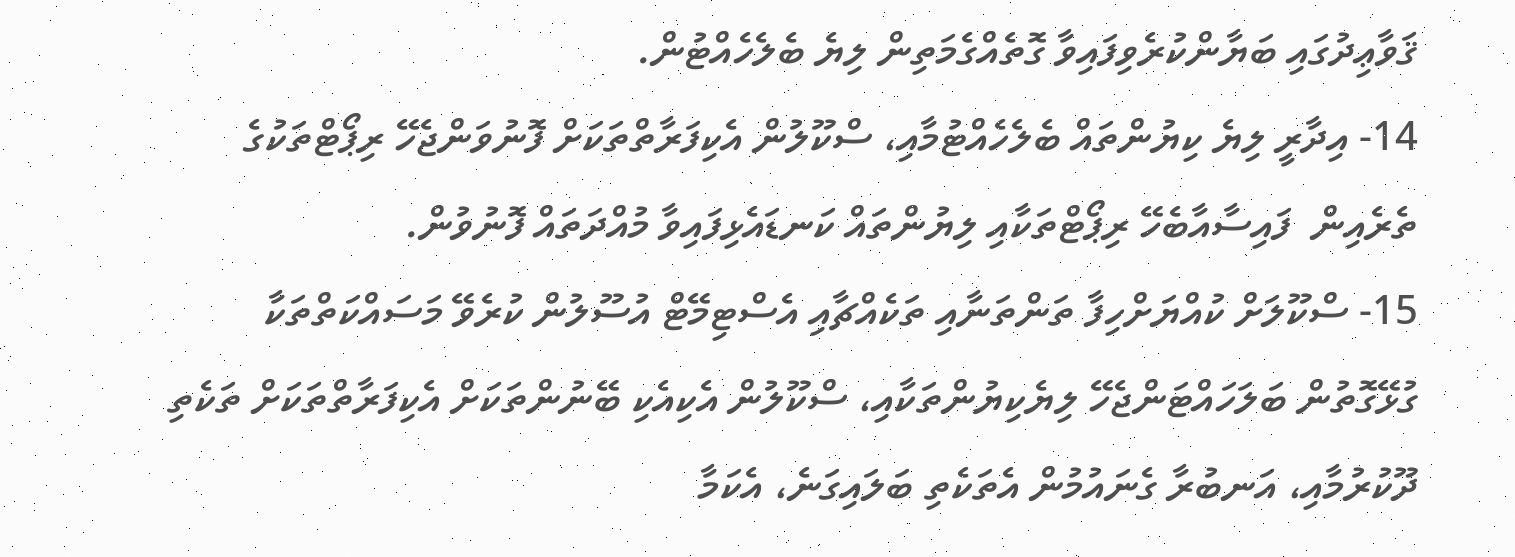ޤަވާޢިދުގައި ބަޔާންކުރެވިފައިވާ ގޮތެއްގެމަތިން ލިޔެ ބެލެހެއްޓުން.
14- އިދާރީ ލިޔެ ކިޔުންތައް ބެލެހެއްޓުމާއި، ސްކޫލުން އެކިފަރާތްތަކަށް ފޮނުވަންޖެހޭ ރިޕޯޓްތަކުގެ ތެރެއިން  ފައިސާއާބެހޭ ރިޕޯޓްތަކާއި ލިޔުންތައް ކަނޑައެޅިފައިވާ މުއްދަތައް ފޮނުވުން.
15- ސްކޫލަށް ކުއްޔަށްހިފާ ތަންތަނާއި ތަކެއްޗާއި އެސްޓިމޭޓް އުސޫލުން ކުރެވޭ މަސައްކަތްތަކާ ގުޅޭގޮތުން ބަލަހައްޓަންޖެހޭ ލިޔެކިޔުންތަކާއި، ސްކޫލުން އެކިއެކި ބޭނުންތަކަށް އެކިފަރާތްތަކަށް ތަކެތި ދޫކުރުމާއި، އަނބުރާ ގެނައުމުން އެތަކެތި ބަލައިގަނެ، އެކަމާ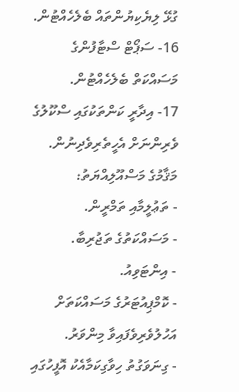ގުޅޭ ލިޔެކިޔުންތައް ބެލެހެއްޓުން.
16- ސަޕޯޓް ސްޓާފުންގެ މަސައްކަތް ބެލެހެއްޓުން.
17- އިދާރީ ކަންތަކުގައި ސްކޫލުގެ ވެރިންނަށް އެހީތެރިވެދިނުން.
މަޤާމުގެ މަސްއޫލިއްޔަތު:
- ތަޢުލީމާއި ތަމްރީން.
- މަސައްކަތުގެ ތަޖުރިބާ.
- އިންޓަވިއު.
- ކޮމްޕިއުޓަރުގެ މަސައްކަތަށް އަހުލުވެރިވެފައިވާ މިންވަރު.
- ގިނަވަގުތު ހިވާގިކަމާއެކު އޮފީހުގައި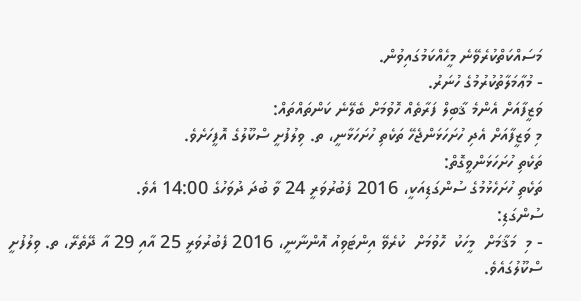މަސައްކަތްކުރެވޭނެ މީހެއްކަމުގައިވުން.
- މުޢާމަލާތުކުރުމުގެ ހުނަރު.
ވަޒީފާއަށް އެންމެ ޤާބިލް ފަރާތެއް ހޮވުމަށް ބެލޭނެ ކަންތައްތައް:
މި ވަޒީފާއަށް އެދި ހުށަހަޅަންޖެހޭ ތަކެތި ހުށަހަޅާނީ، ތ. ވިލުފުށީ ސްކޫލުގެ އޮފީހަށެވެ.
ތަކެތި ހުށަހަޅަންވީގޮތް:
ތަކެތި ހުށަހެޅުމުގެ ސުންގަޑިއަކީ، 2016 ފެބުރުވަރީ 24 ވާ ބުދަ ދުވަހުގެ 14:00 އެވެ.
ސުންގަޑި:
- މި  މަޤާމަށް  މީހަކު  ހޮވުމަށް  ކުރެވޭ އިންޓަވިއު އޮންނާނީ، 2016 ފެބުރުވަރީ 25 އާއި 29 އާ ދޭތެރޭ، ތ. ވިލުފުށީ  ސްކޫލުގައެވެ.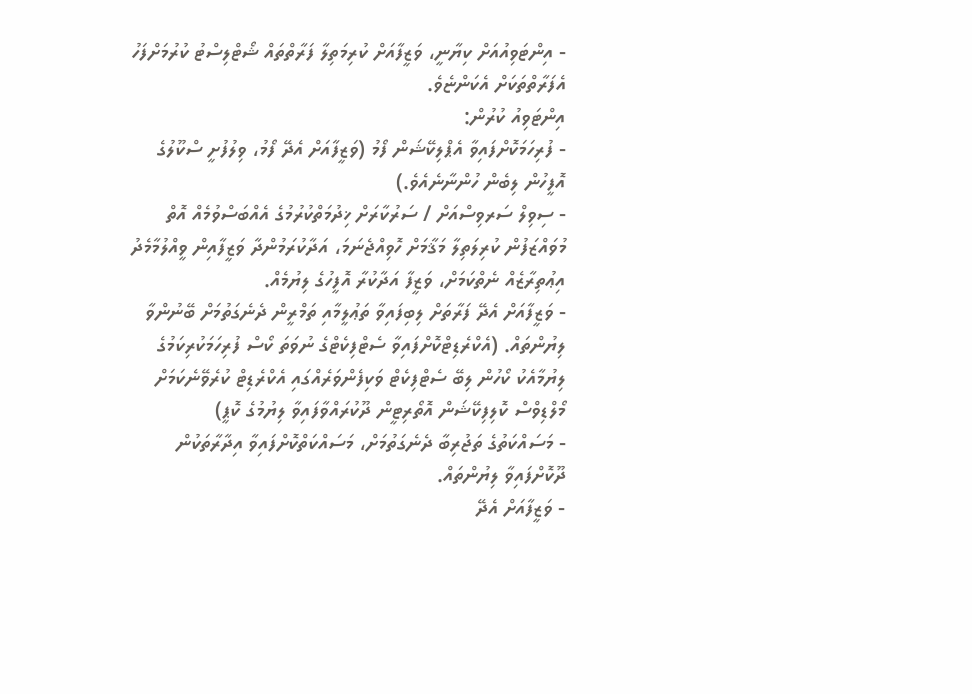- އިންޓަވިއުއަށް ކިޔާނީ، ވަޒީފާއަށް ކުރިމަތިލާ ފަރާތްތައް ޝޯޓްލިސްޓު ކުރުމަށްފަހު އެފަރާތްތަކަށް އެކަންޏެވެ.
އިންޓަވިއު ކުރުން:
- ފުރިހަމަކޮށްފައިވާ އެޕްލިކޭޝަން ފޯމު (ވަޒީފާއަށް އެދޭ ފޯމު، ވިލުފުށީ ސްކޫލުގެ އޮފީހުން ލިބެން ހުންނާނެއެވެ.)
- ސިވިލް ސަރވިސްއަށް / ސަރުކާރަށް ޚިދުމަތްކުރުމުގެ އެއްބަސްވުމެއް އޮތް މުވައްޒަފުން ކުރިލަތިލާ މަޤާމަށް ހޮވިއްޖެނަމަ، އަދާކުރަމުންދާ ވަޒީފާއިން ވީއްލުމާމެދު އިޢުތިރާޒެއް ނެތްކަމަށް، ވަޒީފާ އަދާކުރާ އޮފީހުގެ ލިޔުމެއް.
- ވަޒީފާއަށް އެދޭ ފަރާތަށް ލިބިފައިވާ ތަޢުލީމާއި ތަމްރީން ދެނެގަތުމަށް ބޭނުންވާ ލިޔުންތައް. (އެކްރެޑިޓްކޮށްފައިވާ ސެޓްފިކެޓްގެ ނުވަތަ ކޯސް ފުރިހަމަކުރިކަމުގެ ލިޔުމާއެކު ކޯހުން ލިބޭ ސެޓްފިކެޓް ވަކިފެންވަރެއްގައި އެކްރެޑިޓް ކުރެވޭނެކަމަށް މޯލްޑިވްސް ކޮލިފިކޭޝަން އޮތޯރިޓީން ދޫކުރައްވާފައިވާ ލިޔުމުގެ ކޮޕީ)
- މަސައްކަތުގެ ތަޖުރިބާ ދެނެގަތުމަށް، މަސައްކަތްކޮށްފައިވާ އިދާރާތަކުން ދޫކޮށްފައިވާ ލިޔުންތައް.
- ވަޒީފާއަށް އެދޭ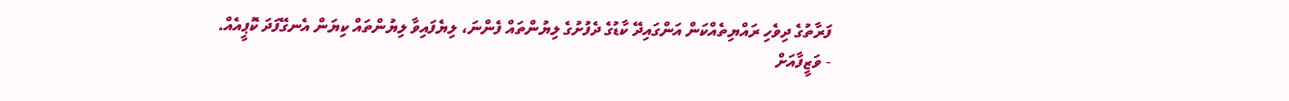ފަރާތުގެ ދިވެހި ރައްޔިތެއްކަން އަންގައިދޭ ކާޑުގެ ދެފުށުގެ ލިޔުންތައް ފެންނަ، ލިޔެފައިވާ ލިޔުންތައް ކިޔަން އެނގޭފަދަ ކޮޕީއެއް.
- ވަޒީފާއަށް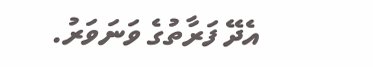އެދޭ ފަރާތުގެ ވަނަވަރު.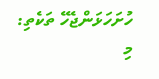ހުށަހަޅަންޖެހޭ ތަކެތި:
މި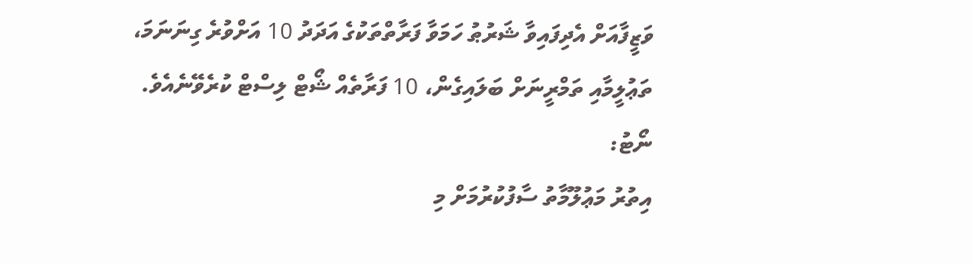ވަޒީފާއަށް އެދިފައިވާ ޝަރުޠު ހަމަވާ ފަރާތްތަކުގެ އަދަދު 10 އަށްވުރެ ގިނަނަމަ، ތަޢުލީމާއި ތަމްރީނަށް ބަލައިގެން، 10 ފަރާތެއް ޝޯޓް ލިސްޓް ކުރެވޭނެއެވެ. ނޯޓު:
އިތުރު މަޢުލޫމާތު ސާފުކުރުމަށް މި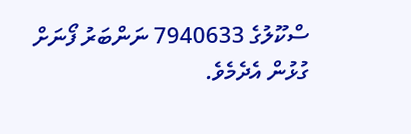ސްކޫލުގެ 7940633 ނަންބަރު ފޯނަށް ގުޅުން އެދެމެވެ.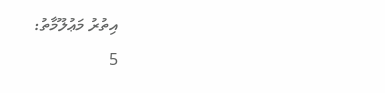އިތުރު މަޢުލޫމާތު:
5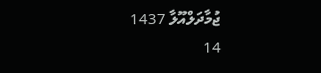ޖުމާދަލްއޫލާ 1437
14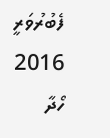ފެބުރުވަރީ 2016
ހޯދާ